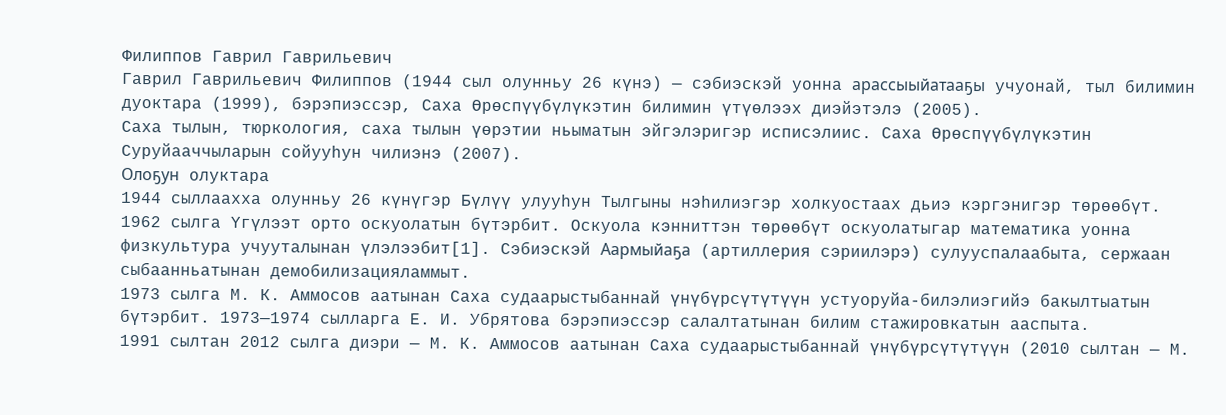Филиппов Гаврил Гаврильевич
Гаврил Гаврильевич Филиппов (1944 сыл олунньу 26 күнэ) — сэбиэскэй уонна арассыыйатааҕы учуонай, тыл билимин дуоктара (1999), бэрэпиэссэр, Саха Өрөспүүбүлүкэтин билимин үтүөлээх диэйэтэлэ (2005).
Саха тылын, тюркология, саха тылын үөрэтии ньыматын эйгэлэригэр исписэлиис. Саха Өрөспүүбүлүкэтин Суруйааччыларын сойууһун чилиэнэ (2007).
Олоҕун олуктара
1944 сыллаахха олунньу 26 күнүгэр Бүлүү улууһун Тылгыны нэһилиэгэр холкуостаах дьиэ кэргэнигэр төрөөбүт.
1962 сылга Үгүлээт орто оскуолатын бүтэрбит. Оскуола кэнниттэн төрөөбүт оскуолатыгар математика уонна физкультура учууталынан үлэлээбит[1]. Сэбиэскэй Аармыйаҕа (артиллерия сэриилэрэ) сулууспалаабыта, сержаан сыбаанньатынан демобилизацияламмыт.
1973 сылга М. К. Аммосов аатынан Саха судаарыстыбаннай үнүбүрсүтүтүүн устуоруйа-билэлиэгийэ бакылтыатын бүтэрбит. 1973—1974 сылларга Е. И. Убрятова бэрэпиэссэр салалтатынан билим стажировкатын ааспыта.
1991 сылтан 2012 сылга диэри — М. К. Аммосов аатынан Саха судаарыстыбаннай үнүбүрсүтүтүүн (2010 сылтан — М.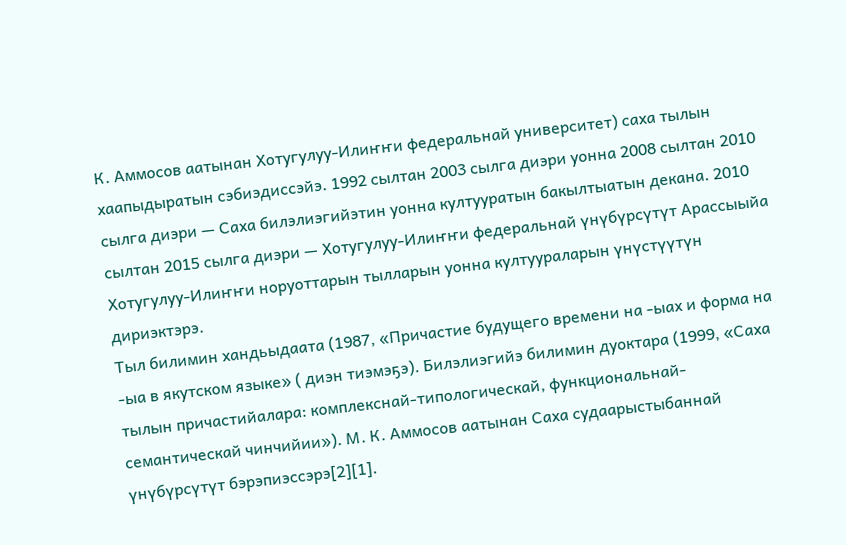К. Аммосов аатынан Хотугулуу-Илиҥҥи федеральнай университет) саха тылын хаапыдыратын сэбиэдиссэйэ. 1992 сылтан 2003 сылга диэри уонна 2008 сылтан 2010 сылга диэри — Саха билэлиэгийэтин уонна култууратын бакылтыатын декана. 2010 сылтан 2015 сылга диэри — Хотугулуу-Илиҥҥи федеральнай үнүбүрсүтүт Арассыыйа Хотугулуу-Илиҥҥи норуоттарын тылларын уонна култуураларын үнүстүүтүн дириэктэрэ.
Тыл билимин хандьыдаата (1987, «Причастие будущего времени на -ыах и форма на -ыа в якутском языке» ( диэн тиэмэҕэ). Билэлиэгийэ билимин дуоктара (1999, «Саха тылын причастийалара: комплекснай-типологическай, функциональнай-семантическай чинчийии»). М. К. Аммосов аатынан Саха судаарыстыбаннай үнүбүрсүтүт бэрэпиэссэрэ[2][1].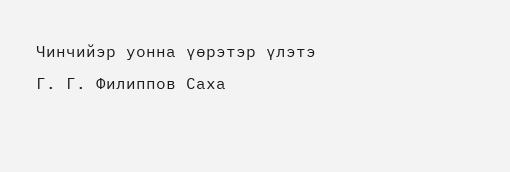Чинчийэр уонна үөрэтэр үлэтэ
Г. Г. Филиппов Саха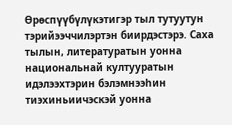Өрөспүүбүлүкэтигэр тыл тутуутун тэрийээччилэртэн биирдэстэрэ. Саха тылын, литературатын уонна национальнай култууратын идэлээхтэрин бэлэмнээһин тиэхиньиичэскэй уонна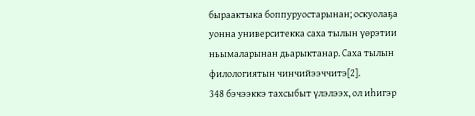быраактыка боппуруостарынан; оскуолаҕа уонна университекка саха тылын үөрэтии ньымаларынан дьарыктанар. Саха тылын филологиятын чинчийээччитэ[2].
348 бэчээккэ тахсыбыт үлэлээх, ол иһигэр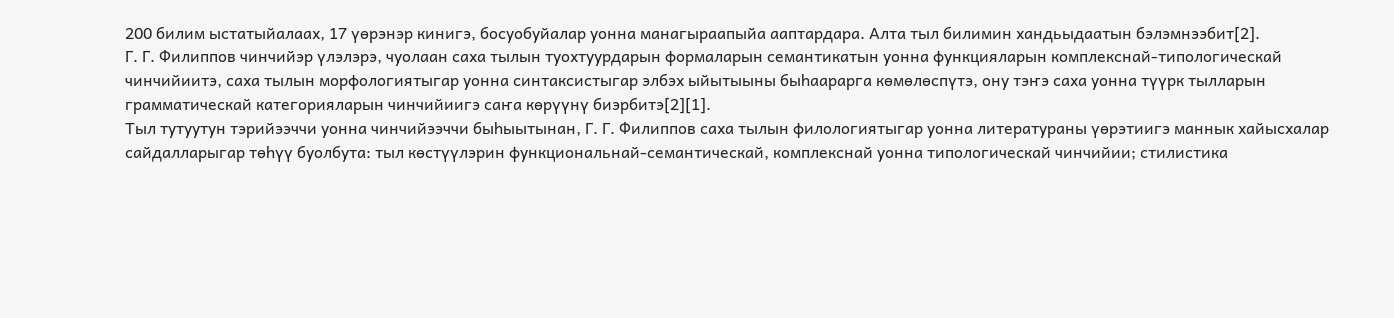200 билим ыстатыйалаах, 17 үөрэнэр кинигэ, босуобуйалар уонна манагыраапыйа ааптардара. Алта тыл билимин хандьыдаатын бэлэмнээбит[2].
Г. Г. Филиппов чинчийэр үлэлэрэ, чуолаан саха тылын туохтуурдарын формаларын семантикатын уонна функцияларын комплекснай-типологическай чинчийиитэ, саха тылын морфологиятыгар уонна синтаксистыгар элбэх ыйытыыны быһаарарга көмөлөспүтэ, ону тэҥэ саха уонна түүрк тылларын грамматическай категорияларын чинчийиигэ саҥа көрүүнү биэрбитэ[2][1].
Тыл тутуутун тэрийээччи уонна чинчийээччи быһыытынан, Г. Г. Филиппов саха тылын филологиятыгар уонна литератураны үөрэтиигэ маннык хайысхалар сайдалларыгар төһүү буолбута: тыл көстүүлэрин функциональнай-семантическай, комплекснай уонна типологическай чинчийии; стилистика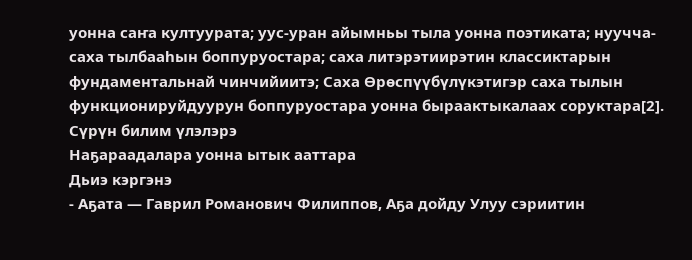уонна саҥа култуурата; уус-уран айымньы тыла уонна поэтиката; нуучча-саха тылбааһын боппуруостара; саха литэрэтиирэтин классиктарын фундаментальнай чинчийиитэ; Саха Өрөспүүбүлүкэтигэр саха тылын функционируйдуурун боппуруостара уонна быраактыкалаах соруктара[2].
Сүрүн билим үлэлэрэ
Наҕараадалара уонна ытык ааттара
Дьиэ кэргэнэ
- Аҕата — Гаврил Романович Филиппов, Аҕа дойду Улуу сэриитин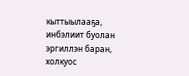кыттыылааҕа, инбэлиит буолан эргиллэн баран, холкуос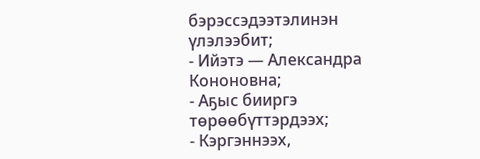бэрэссэдээтэлинэн үлэлээбит;
- Ийэтэ — Александра Кононовна;
- Аҕыс бииргэ төрөөбүттэрдээх;
- Кэргэннээх,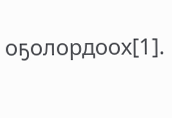оҕолордоох[1].